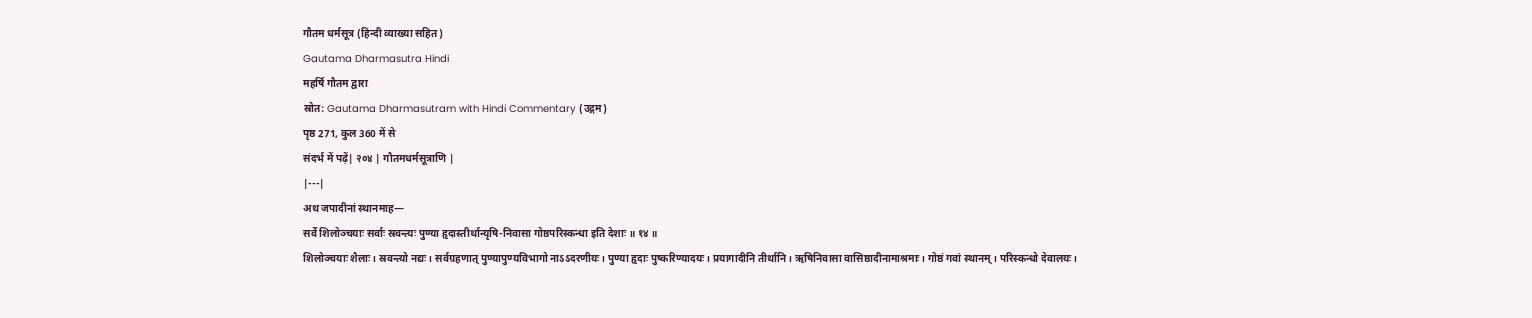गौतम धर्मसूत्र (हिन्दी व्याख्या सहित)
Gautama Dharmasutra Hindi
महर्षि गौतम द्वारा
स्रोत: Gautama Dharmasutram with Hindi Commentary (उद्गम)
पृष्ठ 271, कुल 360 में से
संदर्भ में पढ़ें| २०४ | गौतमधर्मसूत्राणि |
|---|
अथ जपादीनां स्थानमाह—
सर्वे शिलोञ्चयाः सर्वाः स्रवन्त्यः पुण्या हृदास्तीर्थान्यृषि-निवासा गोष्ठपरिस्कन्धा इति देशाः ॥ १४ ॥
शिलोञ्चयाः शैलाः। स्रवन्त्यो नद्यः। सर्वग्रहणात् पुण्यापुण्यविभागो नाऽऽदरणीयः। पुण्या हृदाः पुष्करिण्यादयः। प्रयागादीनि तीर्थानि। ऋषिनिवासा वासिष्ठादीनामाश्रमाः। गोष्ठं गवां स्थानम्। परिस्कन्धो देवालयः।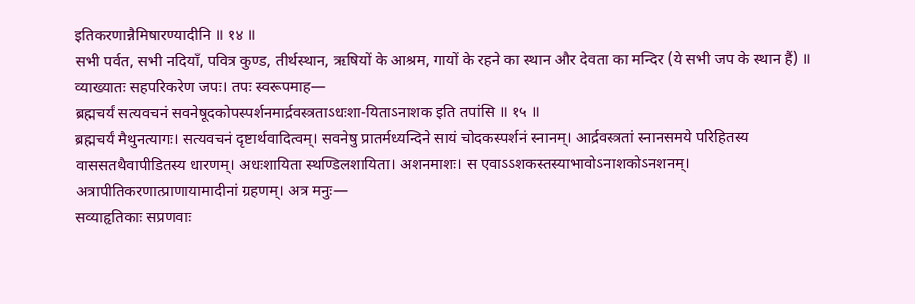इतिकरणान्नैमिषारण्यादीनि ॥ १४ ॥
सभी पर्वत, सभी नदियाँ, पवित्र कुण्ड, तीर्थस्थान, ऋषियों के आश्रम, गायों के रहने का स्थान और देवता का मन्दिर (ये सभी जप के स्थान हैं) ॥
व्याख्यातः सहपरिकरेण जपः। तपः स्वरूपमाह—
ब्रह्मचर्यं सत्यवचनं सवनेषूदकोपस्पर्शनमार्द्रवस्त्रताऽधःशा-यिताऽनाशक इति तपांसि ॥ १५ ॥
ब्रह्मचर्यं मैथुनत्यागः। सत्यवचनं दृष्टार्थवादित्वम्। सवनेषु प्रातर्मध्यन्दिने सायं चोदकस्पर्शनं स्नानम्। आर्द्रवस्त्रतां स्नानसमये परिहितस्य वाससतथैवापीडितस्य धारणम्। अधःशायिता स्थण्डिलशायिता। अशनमाशः। स एवाऽऽशकस्तस्याभावोऽनाशकोऽनशनम्। अत्रापीतिकरणात्प्राणायामादीनां ग्रहणम्। अत्र मनुः—
सव्याहृतिकाः सप्रणवाः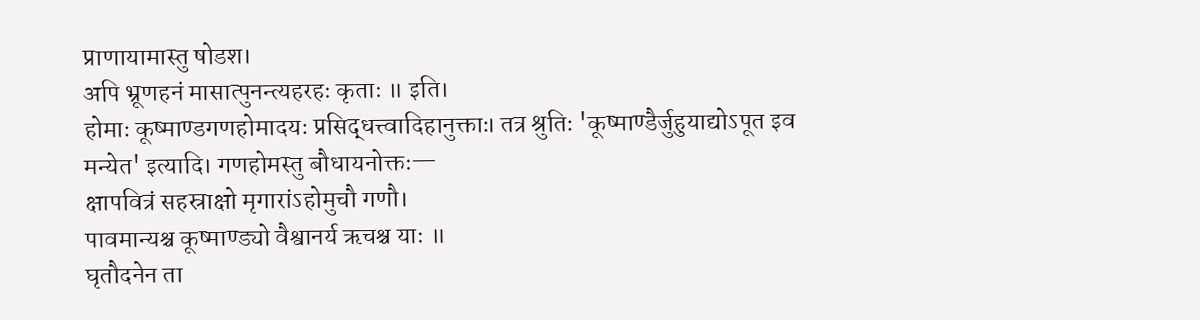प्राणायामास्तु षोडश।
अपि भ्रूणहनं मासात्पुनन्त्यहरहः कृताः ॥ इति।
होमाः कूष्माण्डगणहोमादयः प्रसिद्धत्त्वादिहानुक्ताः। तत्र श्रुतिः 'कूष्माण्डैर्जुहुयाद्योऽपूत इव मन्येत' इत्यादि। गणहोमस्तु बौधायनोक्तः—
क्षापवित्रं सहस्राक्षो मृगारांऽहोमुचौ गणौ।
पावमान्यश्च कूष्माण्ड्यो वैश्वानर्य ऋचश्च याः ॥
घृतौदनेन ता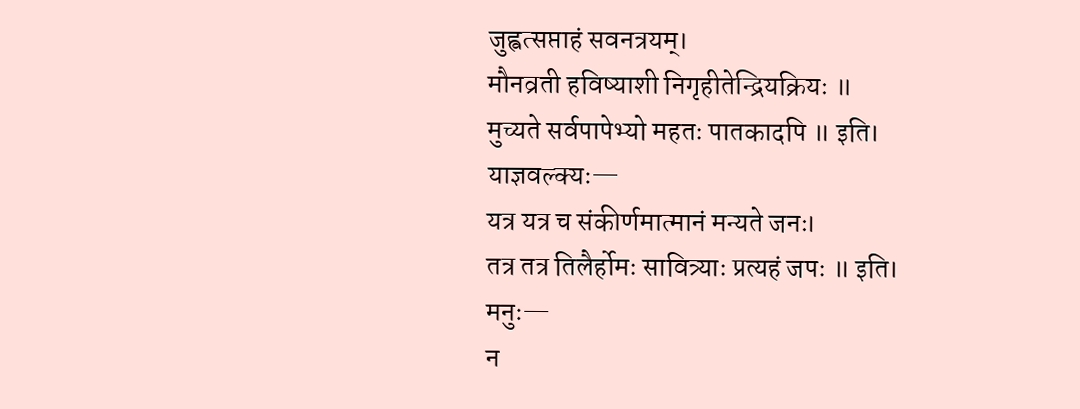जुह्वत्सप्ताहं सवनत्रयम्।
मौनव्रती हविष्याशी निगृहीतेन्द्रियक्रियः ॥
मुच्यते सर्वपापेभ्यो महतः पातकादपि ॥ इति।
याज्ञवल्क्यः—
यत्र यत्र च संकीर्णमात्मानं मन्यते जनः।
तत्र तत्र तिलैर्होमः सावित्र्याः प्रत्यहं जपः ॥ इति।
मनुः—
न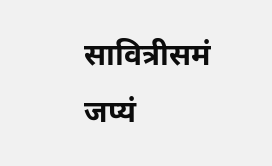सावित्रीसमं जप्यं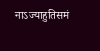नाऽज्याहुतिसमं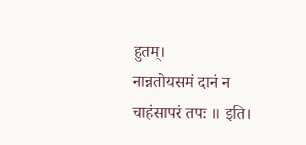हुतम्।
नान्नतोयसमं दानं न चाहंसापरं तपः ॥ इति।